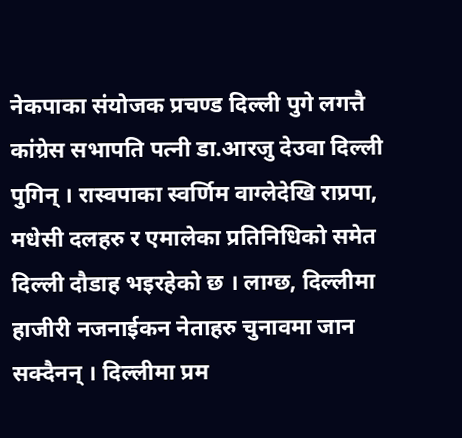नेकपाका संयोजक प्रचण्ड दिल्ली पुगे लगत्तै कांग्रेस सभापति पत्नी डा.आरजु देउवा दिल्ली पुगिन् । रास्वपाका स्वर्णिम वाग्लेदेखि राप्रपा, मधेसी दलहरु र एमालेका प्रतिनिधिको समेत दिल्ली दौडाह भइरहेको छ । लाग्छ, दिल्लीमा हाजीरी नजनाईकन नेताहरु चुनावमा जान सक्दैनन् । दिल्लीमा प्रम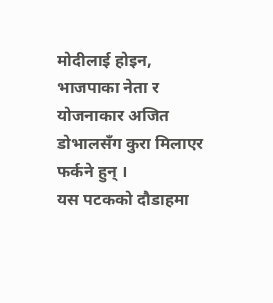मोदीलाई होइन, भाजपाका नेता र योजनाकार अजित डोभालसँग कुरा मिलाएर फर्कने हुन् ।
यस पटकको दौडाहमा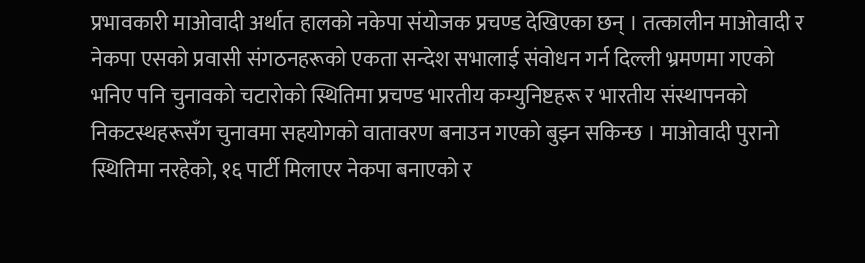प्रभावकारी माओवादी अर्थात हालको नकेपा संयोजक प्रचण्ड देखिएका छन् । तत्कालीन माओवादी र नेकपा एसको प्रवासी संगठनहरूको एकता सन्देश सभालाई संवोधन गर्न दिल्ली भ्रमणमा गएको भनिए पनि चुनावको चटारोको स्थितिमा प्रचण्ड भारतीय कम्युनिष्टहरू र भारतीय संस्थापनको निकटस्थहरूसँग चुनावमा सहयोगको वातावरण बनाउन गएको बुझ्न सकिन्छ । माओवादी पुरानो स्थितिमा नरहेको, १६ पार्टी मिलाएर नेकपा बनाएको र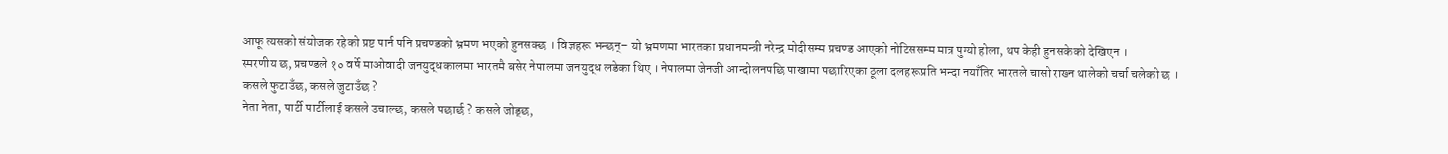आफू त्यसको संयोजक रहेको प्रष्ट पार्न पनि प्रचण्डको भ्रमण भएको हुनसक्छ । विज्ञहरू भन्छन्– यो भ्रमणमा भारतका प्रधानमन्त्री नरेन्द्र मोदीसम्म प्रचण्ड आएको नोटिससम्म मात्र पुग्यो होला, थप केही हुनसकेको देखिएन ।
स्मरणीय छ, प्रचण्डले १० वर्षे माओवादी जनयुद्धकालमा भारतमै बसेर नेपालमा जनयुद्ध लडेका थिए । नेपालमा जेनजी आन्दोलनपछि पाखामा पछारिएका ठूला दलहरूप्रति भन्दा नयाँतिर भारतले चासो राख्न थालेको चर्चा चलेको छ ।
कसले फुटाउँछ, कसले जुटाउँछ ?
नेता नेता, पार्टी पार्टीलाई कसले उचाल्छ, कसले पछार्छ ? कसले जोड्छ,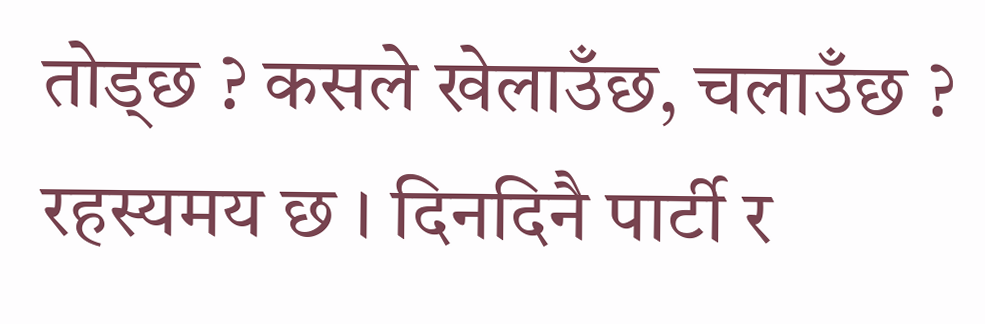तोड्छ ? कसले खेलाउँछ, चलाउँछ ? रहस्यमय छ । दिनदिनै पार्टी र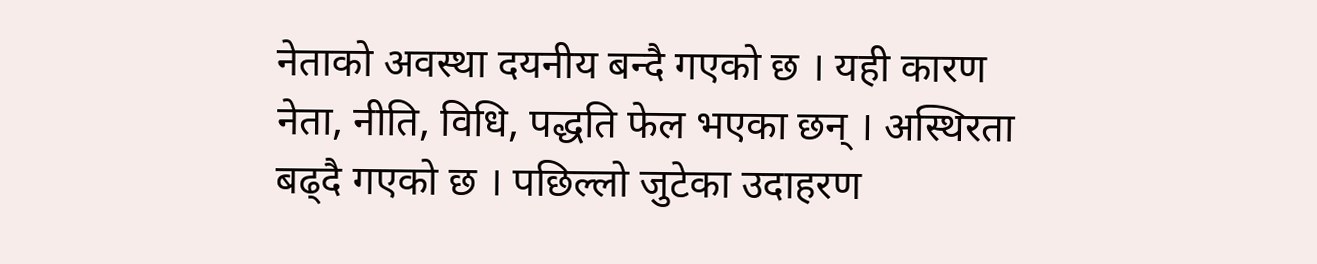नेताको अवस्था दयनीय बन्दै गएको छ । यही कारण नेता, नीति, विधि, पद्धति फेल भएका छन् । अस्थिरता बढ्दै गएको छ । पछिल्लो जुटेका उदाहरण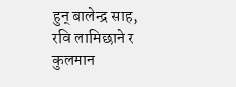हुन् बालेन्द्र साह, रवि लामिछाने र कुलमान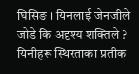घिसिङ । यिनलाई जेनजीले जोडे कि अदृश्य शक्तिले ? यिनीहरू स्थिरताका प्रतीक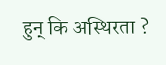हुन् कि अस्थिरता ?